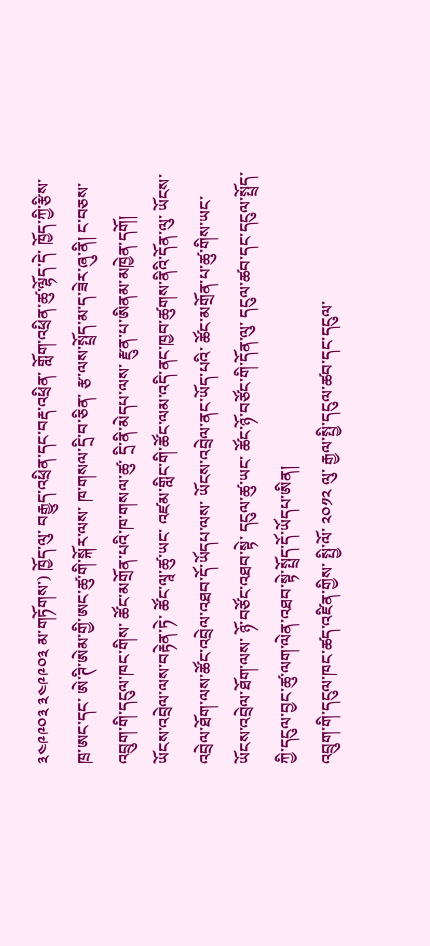༣༤༩༩༠༣ ༣༤༩༩༠༣ མ་གཏོགས་) ཁྱོད་ལུ་ བརྒྱུད་འཕྲིན་དང་བརྡ་འཕྲིན་ གློག་འཕྲིན་ཚུ་ལྷོད་དེ་ ཁྱོད་ཀྱི་རྩིས་ཁྲ་ཨང་དང་ ཨེ་ཊི་ཨེམ་གྱི་ཨང་ཚུ་གི་སྐོར་ལས་ ཁ་གསལ་དྲི་བ་ཅིན་ རྩ་ལས་སྤྲོད་མ་ད་ཟེར་ཞུ་ནི། ང་བཅས་འབྲུག་གི་དངུལ་ཁང་གིས་ ཚོང་མགྲོན་པའི་ཁ་གསལ་ཚུ་ དྲི་ནི་མེདཔ་ལས་ རྫུན་པ་ཨིནམ་མཁྱེན་དགོ།
ཡོངས་འབྲེལ་ལས་བརྟེན་ཏེ་ ཚོང་ལཱ་ཚུ་ཡང་ འཛམ་གླིང་གི་ཚོང་ལམ་འདི་ནང་ཁྱབ་ཚུགས་ནིའི་དོན་ལུ་ ཡོངས་འབྲེལ་ཐོག་ལས་ཚོང་འབྲེལ་འཐབ་དོ་ཡོདཔ་ལས་ ཡོངས་འབྲེལ་ནང་ཡོད་པའི་ ཚོང་མགྲོན་པ་ཚུ་གིས་ཡང་ ཡོངས་འབྲེལ་ཐོག་ལས་ ཉོ་བཙོང་འཐབ་སྟེ་ དངུལ་ཚུ་ཡང་ ཚོང་ཉོ་བཙོང་གི་དོན་ལུ་ དངུལ་ཚབ་དང་དངུལ་སྤྲོད་ཀྱི་དངུལ་བྱང་ཚུ་ལག་ལེན་འཐབ་སྟེ་སྤྲོད་དོ་ཡོདཔ་ཨིན།
འབྲུག་གི་དངུལ་ཁང་ཚད་འཛིན་གྱིས་ སྤྱི་ལོ་ ༢༠༡༢ ལུ་ རྒྱལ་སྤྱི་དངུལ་ཚབ་དང་དངུལ་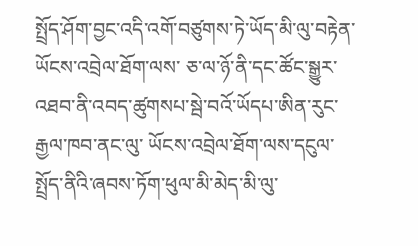སྤྲོད་ཤོག་བྱང་འདི་འགོ་བཙུགས་ཏེ་ཡོད་མི་ལུ་བརྟེན་ ཡོངས་འབྲེལ་ཐོག་ལས་ ཅ་ལ་ཉོ་ནི་དང་ཚོང་སྒྱུར་འཐབ་ནི་འབད་ཚུགསཔ་སྦེ་བའོ་ཡོདཔ་ཨིན་རུང་ རྒྱལ་ཁབ་ནང་ལུ་ ཡོངས་འབྲེལ་ཐོག་ལས་དངུལ་སྤྲོད་ནིའི་ཞབས་ཏོག་ཕུལ་མི་མེད་མི་ལུ་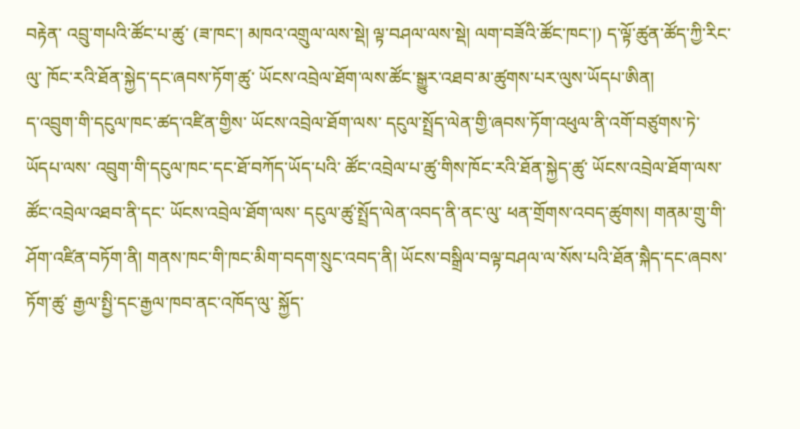བརྟེན་ འབྲུ་གཔའི་ཚོང་པ་ཚུ་ (ཟ་ཁང་། མཁའ་འགྲུལ་ལས་སྡེ། ལྟ་བཤལ་ལས་སྡེ། ལག་བཟོའི་ཚོང་ཁང་།) ད་ལྟོ་ཚུན་ཚོད་ཀྱི་རིང་ལུ་ ཁོང་རའི་ཐོན་སྐྱེད་དང་ཞབས་ཏོག་ཚུ་ ཡོངས་འབྲེལ་ཐོག་ལས་ཚོང་སྒྱུར་འཐབ་མ་ཚུགས་པར་ལུས་ཡོདཔ་ཨིན།
ད་འབྲུག་གི་དངུལ་ཁང་ཚད་འཛིན་གྱིས་ ཡོངས་འབྲེལ་ཐོག་ལས་ དངུལ་སྤྲོད་ལེན་གྱི་ཞབས་ཏོག་འཕུལ་ནི་འགོ་བཙུགས་ཏེ་ཡོདཔ་ལས་ འབྲུག་གི་དངུལ་ཁང་དང་ཐོ་བཀོད་ཡོད་པའི་ ཚོང་འབྲེལ་པ་ཚུ་གིས་ཁོང་རའི་ཐོན་སྐྱེད་ཚུ་ ཡོངས་འབྲེལ་ཐོག་ལས་ཚོང་འབྲེལ་འཐབ་ནི་དང་ ཡོངས་འབྲེལ་ཐོག་ལས་ དངུལ་ཚུ་སྤྲོད་ལེན་འབད་ནི་ནང་ལུ་ ཕན་གྲོགས་འབད་ཚུགས། གནམ་གྲུ་གི་ཤོག་འཛིན་བཏོག་ནི། གནས་ཁང་གི་ཁང་མིག་བདག་སྲུང་འབད་ནི། ཡོངས་བསྒྲིལ་བལྟ་བཤལ་ལ་སོས་པའི་ཐོན་སྐཻད་དང་ཞབས་ཏོག་ཚུ་ རྒྱལ་སྤྱི་དང་རྒྱལ་ཁབ་ནང་འཁོད་ལུ་ སྐྱོད་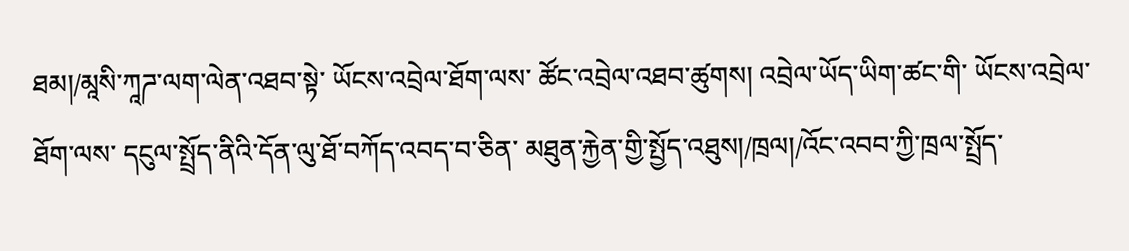ཐམ།/མཱསི་ཀཱཌ་ལག་ལེན་འཐབ་སྟེ་ ཡོངས་འབྲེལ་ཐོག་ལས་ ཚོང་འབྲེལ་འཐབ་ཚུགས། འབྲེལ་ཡོད་ཡིག་ཚང་གི་ ཡོངས་འབྲེལ་ཐོག་ལས་ དངུལ་སྤྲོད་ནིའི་དོན་ལུ་ཐོ་བཀོད་འབད་བ་ཅིན་ མཐུན་རྐྱེན་གྱི་སྤྱོད་འཐུས།/ཁྲལ།/འོང་འབབ་ཀྱི་ཁྲལ་སྤྲོད་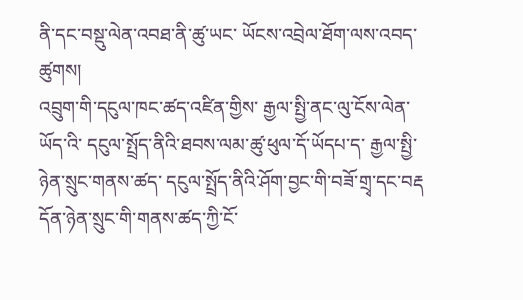ནི་དང་བསྡུ་ལེན་འབཐ་ནི་ཚུ་ཡང་ ཡོངས་འབྲེལ་ཐོག་ལས་འབད་ཚུགས།
འབྲུག་གི་དངུལ་ཁང་ཚད་འཛིན་གྱིས་ རྒྱལ་སྤྱི་ནང་ལུ་ངོས་ལེན་ཡོད་འི་ དངུལ་སྤྲོད་ནིའི་ཐབས་ལམ་ཚུ་ཕུལ་དོ་ཡོདཔ་ད་ རྒྱལ་སྤྱི་ཉེན་སྲུང་གནས་ཚད་ དངུལ་སྤྲོད་ནིའི་ཤོག་བྱང་གི་བཟོ་གྲྭ་དང་བརྡ དོན་ཉེན་སྲུང་གི་གནས་ཚད་ཀྱི་ངོ་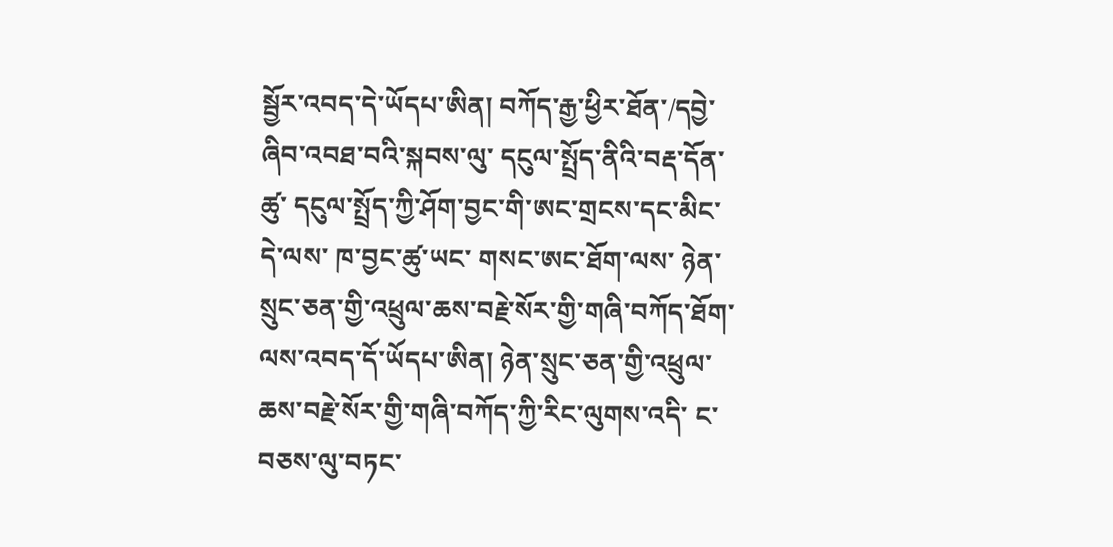སྦྱོར་འབད་དེ་ཡོདཔ་ཨིན། བཀོད་རྒྱ་ཕྱིར་ཐོན་/དབྱེ་ཞིབ་འབཐ་བའི་སྐབས་ལུ་ དངུལ་སྤྲོད་ནིའི་བརྡ་དོན་ཚུ་ དངུལ་སྤྲོད་ཀྱི་ཤོག་བྱང་གི་ཨང་གྲངས་དང་མིང་ དེ་ལས་ ཁ་བྱང་ཚུ་ཡང་ གསང་ཨང་ཐོག་ལས་ ཉེན་སྲུང་ཅན་གྱི་འཕྲུལ་ཆས་བརྗེ་སོར་གྱི་གཞི་བཀོད་ཐོག་ལས་འབད་དོ་ཡོདཔ་ཨིན། ཉེན་སྲུང་ཅན་གྱི་འཕྲུལ་ཆས་བརྗེ་སོར་གྱི་གཞི་བཀོད་ཀྱི་རིང་ལུགས་འདི་ ང་བཅས་ལུ་བཏང་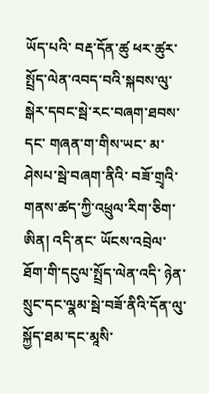ཡོད་པའི་ བརྡ་དོན་ཚུ ཕར་ཚུར་སྤྲོད་ལེན་འབད་བའི་སྐབས་ལུ་ སྒེར་དབང་སྦེ་རང་བཞག་ཐབས་དང་ གཞན་ག་གིས་ཡང་ མ་ཤེསཔ་སྦེ་བཞག་ནིའི་ བཟོ་གྲྭའི་གནས་ཚད་ཀྱི་འཕྲུལ་རིག་ཅིག་ཨིན། འདི་ནང་ ཡོངས་འབྲེལ་ཐོག་གི་དངུལ་སྤྲོད་ལེན་འདི་ ཉེན་སྲུང་དང་ལྣམ་སྦེ་བཟོ་ནིའི་དོན་ལུ་ སྐྱོད་ཐམ་དང་མཱསི་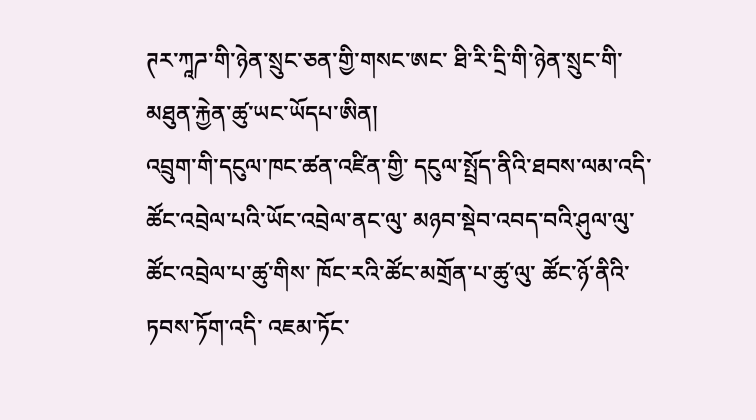ཊར་ཀཱཌ་གི་ཉེན་སྲུང་ཅན་གྱི་གསང་ཨང་ ཐི་རི་དྲི་གི་ཉེན་སྲུང་གི་མཐུན་རྐྱེན་ཚུ་ཡང་ཡོདཔ་ཨིན།
འབྲུག་གི་དངུལ་ཁང་ཚན་འཛིན་གྱི་ དངུལ་སྤྲོད་ནིའི་ཐབས་ལམ་འདི་ ཚོང་འབྲེལ་པའི་ཡོང་འབྲེལ་ནང་ལུ་ མཉབ་སྡེབ་འབད་བའི་ཤུལ་ལུ་ ཚོང་འབྲེལ་པ་ཚུ་གིས་ ཁོང་རའི་ཚོང་མགྲོན་པ་ཚུ་ལུ་ ཚོང་ཉོ་ནིའི་ཏབས་ཏོག་འདི་ འཇམ་ཏོང་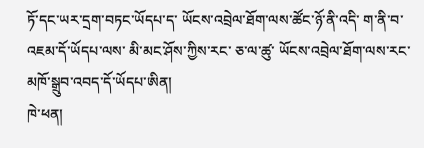ཏོ་དང་ཡར་དྲག་བཏང་ཡོདཔ་ད་ ཡོངས་འབྲེལ་ཐོག་ལས་ཚོང་ཉོ་ནི་འདི་ ག་ནི་བ་འཇམ་དོ་ཡོདཔ་ལས་ མི་མང་ཤོས་ཀྱིས་རང་ ཅ་ལ་ཚུ་ ཡོངས་འབྲེལ་ཐོག་ལས་རང་ མཁོ་སྒྲུབ་འབད་དོ་ཡོདཔ་ཨིན།
ཁེ་ཕན།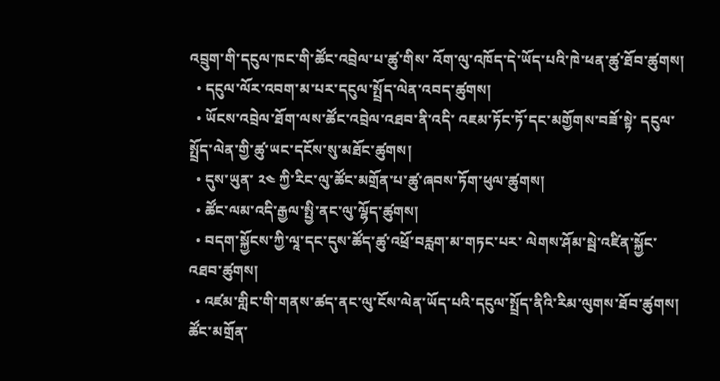འབྲུག་གི་དངུལ་ཁང་གི་ཚོང་འབྲེལ་པ་ཚུ་གིས་ འོག་ལུ་འཁོད་དེ་ཡོད་པའི་ཁེ་ཕན་ཚུ་ཐོབ་ཚུགས།
  • དངུལ་ལོར་འབག་མ་པར་དངུལ་སྤྲོད་ལེན་འབད་ཚུགས།
  • ཡོངས་འབྲེལ་ཐོག་ལས་ཚོང་འབྲེལ་འཐབ་ནི་འདི་ འཇམ་ཏོང་ཏོ་དང་མགྱོགས་བཟོ་སྟེ་ དངུལ་སྤྲོད་ལེན་གྱི་ཚུ་ཡང་དངོས་སུ་མཐོང་ཚུགས།
  • དུས་ཡུན་ ༢༤ ཀྱི་རིང་ལུ་ཚོང་མགྲོན་པ་ཚུ་ཞབས་ཏོག་ཕུལ་ཚུགས།
  • ཚོང་ལམ་འདི་རྒྱལ་སྤྱི་ནང་ལུ་ལྷོད་ཚུགས།
  • བདག་སྐྱོངས་ཀྱི་ལཱ་དང་དུས་ཚོད་ཚུ་འཕྲོ་བརླག་མ་གཏང་པར་ ལེགས་ཤོམ་སྦེ་འཛིན་སྐྱོང་འཐབ་ཚུགས།
  • འཛམ་གླིང་གི་གནས་ཚད་ནང་ལུ་ངོས་ལེན་ཡོད་པའི་དངུལ་སྤྲོད་ནིའི་རིམ་ལུགས་ཐོབ་ཚུགས།
ཚོང་མགྲོན་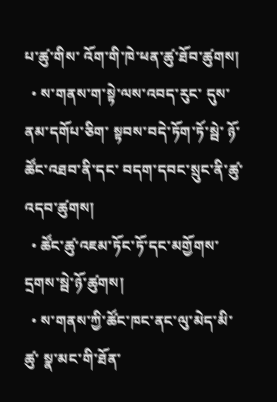པ་ཚུ་གིས་ འོག་གི་ཁེ་ཕན་ཚུ་ཐོབ་ཚུགས།
  • ས་གནས་ག་སྟེ་ལས་འབད་རུང་ དུས་ནམ་དགོཔ་ཅིག་ སྟབས་བདེ་ཏོག་ཏོ་སྦེ་ ཉོ་ཚོང་འཐབ་ནི་དང་ བདག་དབང་སྲུང་ནི་ཚུ་འདབ་ཚུགས།
  • ཚོང་ཚུ་འཇམ་ཏོང་ཏོ་དང་མགྱོགས་དྲགས་སྦེ་ཉོ་ཚུགས།
  • ས་གནས་ཀྱི་ཚོང་ཁང་ནང་ལུ་མེད་མི་ཚུ་ སྣ་མང་གི་ཐོན་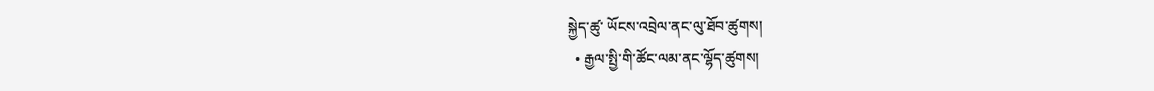སྐྱེད་ཚུ་ ཡོངས་འབྲེལ་ནང་ལུ་ཐོབ་ཚུགས།
  • རྒྱལ་སྤྱི་གི་ཚོང་ལམ་ནང་ལྷོད་ཚུགས།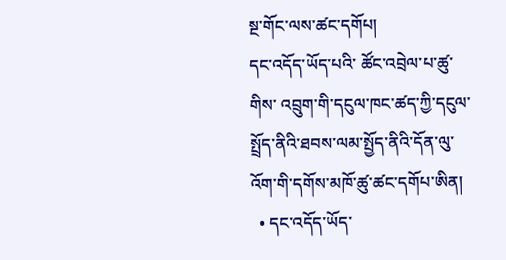སྔ་གོང་ལས་ཚང་དགོཔ།
དང་འདོད་ཡོད་པའི་ ཚོང་འབྲེལ་པ་ཚུ་གིས་ འབྲུག་གི་དངུལ་ཁང་ཚད་ཀྱི་དངུལ་སྤྲོད་ནིའི་ཐབས་ལམ་སྤྱོད་ནིའི་དོན་ལུ་ འོག་གི་དགོས་མཁོ་ཚུ་ཚང་དགོཔ་ཨིན།
  • དང་འདོད་ཡོད་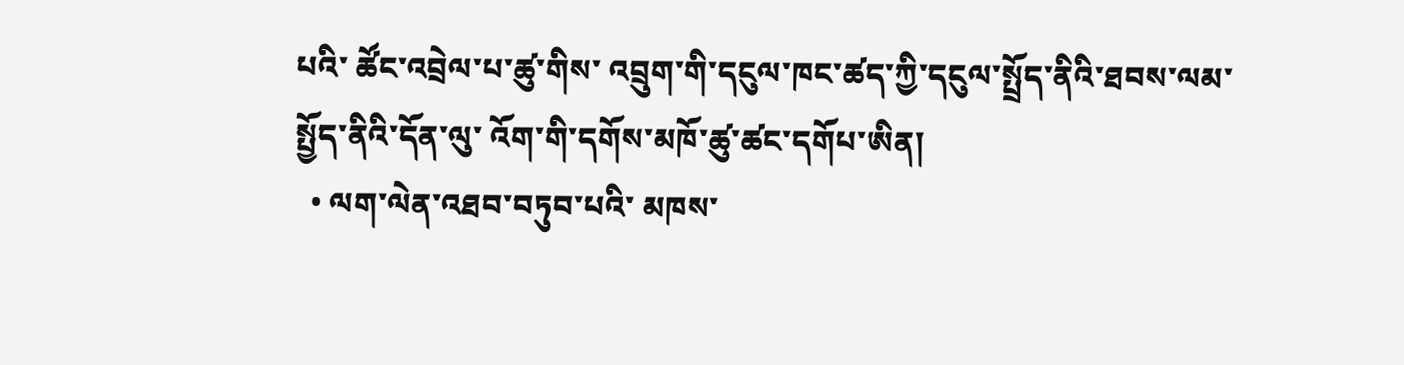པའི་ ཚོང་འབྲེལ་པ་ཚུ་གིས་ འབྲུག་གི་དངུལ་ཁང་ཚད་ཀྱི་དངུལ་སྤྲོད་ནིའི་ཐབས་ལམ་སྤྱོད་ནིའི་དོན་ལུ་ འོག་གི་དགོས་མཁོ་ཚུ་ཚང་དགོཔ་ཨིན།
  • ལག་ལེན་འཐབ་བཏུབ་པའི་ མཁས་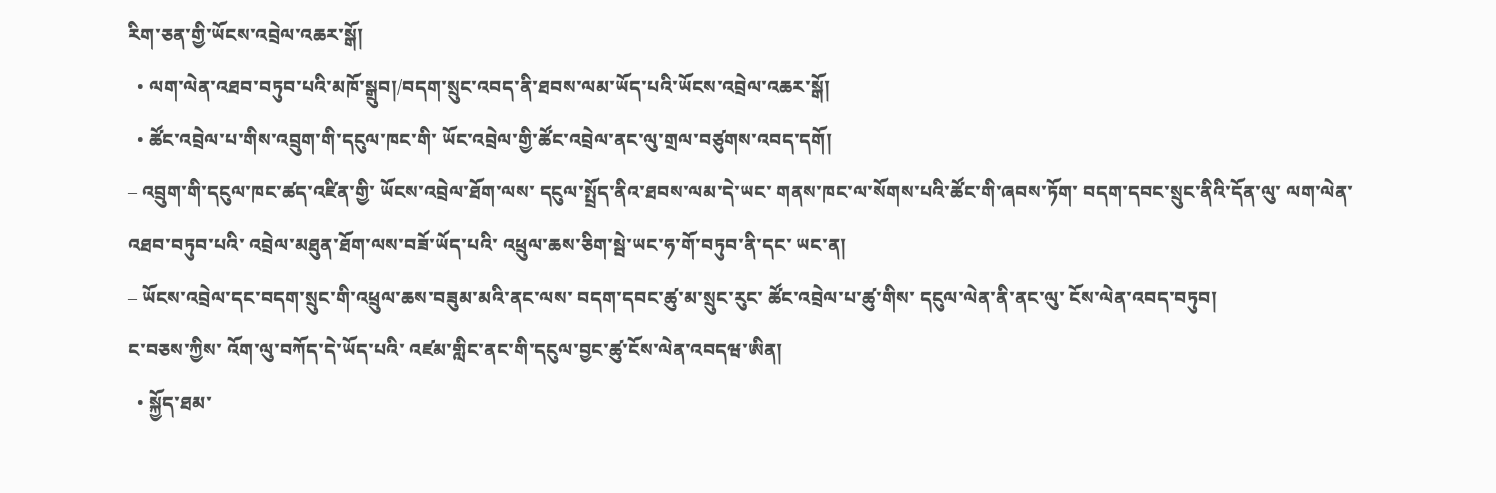རིག་ཅན་གྱི་ཡོངས་འབྲེལ་འཆར་སྒོ།
  • ལག་ལེན་འཐབ་བཏུབ་པའི་མཁོ་སྒྲུབ།/བདག་སྲུང་འབད་ནི་ཐབས་ལམ་ཡོད་པའི་ཡོངས་འབྲེལ་འཆར་སྒོ།
  • ཚོང་འབྲེལ་པ་གིས་འབྲུག་གི་དངུལ་ཁང་གི་ ཡོང་འབྲེལ་གྱི་ཚོང་འབྲེལ་ནང་ལུ་གྲལ་བཙུགས་འབད་དགོ།
– འབྲུག་གི་དངུལ་ཁང་ཚད་འཛིན་གྱི་ ཡོངས་འབྲེལ་ཐོག་ལས་ དངུལ་སྤྲོད་ནིའ་ཐབས་ལམ་དེ་ཡང་ གནས་ཁང་ལ་སོགས་པའི་ཚོང་གི་ཞབས་ཏོག་ བདག་དབང་སྲུང་ནིའི་དོན་ལུ་ ལག་ལེན་འཐབ་བཏུབ་པའི་ འབྲེལ་མཐུན་ཐོག་ལས་བཟོ་ཡོད་པའི་ འཕྲུལ་ཆས་ཅིག་སྦེ་ཡང་ཧ་གོ་བཏུབ་ནི་དང་ ཡང་ན།
– ཡོངས་འབྲེལ་དང་བདག་སྲུང་གི་འཕྲུལ་ཆས་བཟུམ་མའི་ནང་ལས་ བདག་དབང་ཚུ་མ་སྲུང་རུང་ ཚོང་འབྲེལ་པ་ཚུ་གིས་ དངུལ་ལེན་ནི་ནང་ལུ་ ངོས་ལེན་འབད་བཏུབ།
ང་བཅས་ཀྱིས་ འོག་ལུ་བཀོད་དེ་ཡོད་པའི་ འཛམ་གླིང་ནང་གི་དངུལ་བྱང་ཚུ་ངོས་ལེན་འབདཝ་ཨིན།
  • སྐྱོད་ཐམ་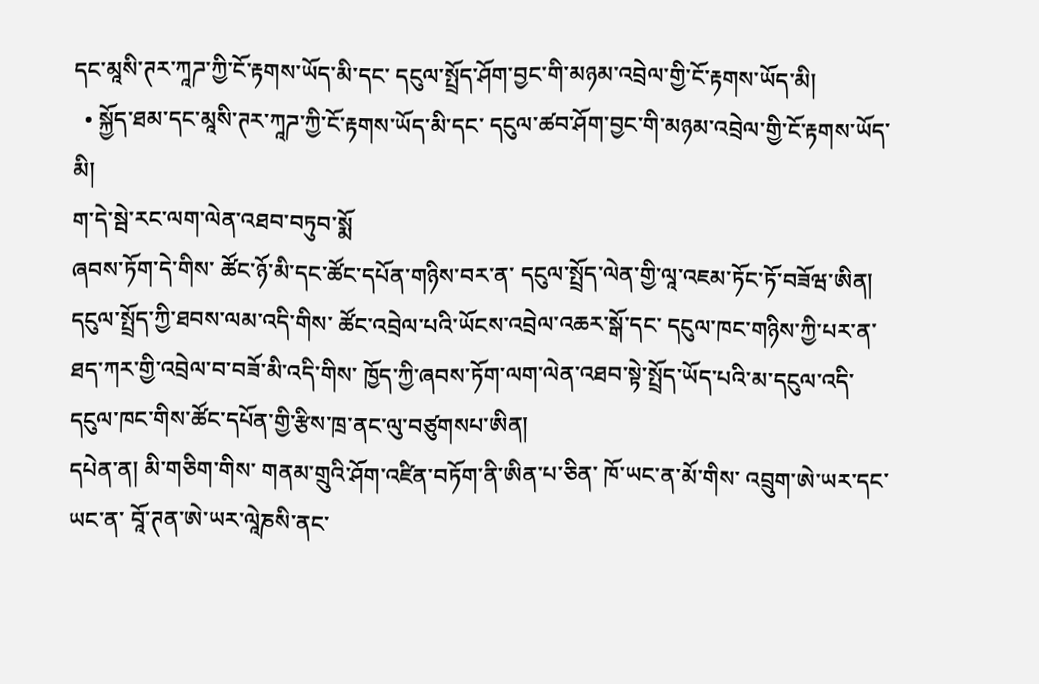དང་མཱསི་ཊར་ཀཱཌ་ཀྱི་ངོ་རྟགས་ཡོད་མི་དང་ དངུལ་སྤྲོད་ཤོག་བྱང་གི་མཉམ་འབྲེལ་གྱི་ངོ་རྟགས་ཡོད་མི།
  • སྐྱོད་ཐམ་དང་མཱསི་ཊར་ཀཱཌ་ཀྱི་ངོ་རྟགས་ཡོད་མི་དང་ དངུལ་ཚབ་ཤོག་བྱང་གི་མཉམ་འབྲེལ་གྱི་ངོ་རྟགས་ཡོད་མི།
ག་དེ་སྦེ་རང་ལག་ལེན་འཐབ་བཏུབ་སྨོ
ཞབས་ཏོག་དེ་གིས་ ཚོང་ཉོ་མི་དང་ཚོང་དཔོན་གཉིས་བར་ན་ དངུལ་སྤྲོད་ལེན་གྱི་ལཱ་འཇམ་ཏོང་ཏོ་བཟོཝ་ཨིན། དངུལ་སྤྲོད་ཀྱི་ཐབས་ལམ་འདི་གིས་ ཚོང་འབྲེལ་པའི་ཡོངས་འབྲེལ་འཆར་སྒོ་དང་ དངུལ་ཁང་གཉིས་ཀྱི་པར་ན་ ཐད་ཀར་གྱི་འབྲེལ་བ་བཟོ་མི་འདི་གིས་ ཁྱོད་ཀྱི་ཞབས་ཏོག་ལག་ལེན་འཐབ་སྟེ་སྤྲོད་ཡོད་པའི་མ་དངུལ་འདི་ དངུལ་ཁང་གིས་ཚོང་དཔོན་གྱི་རྩིས་ཁྲ་ནང་ལུ་བཙུགསཔ་ཨིན།
དཔེན་ན། མི་གཅིག་གིས་ གནམ་གྲུའི་ཤོག་འཛིན་བཏོག་ནི་ཨིན་པ་ཅིན་ ཁོ་ཡང་ན་མོ་གིས་ འབྲུག་ཨེ་ཡར་དང་ཡང་ན་ བཱོ་ཊན་ཨེ་ཡར་ལཱེཎསི་ནང་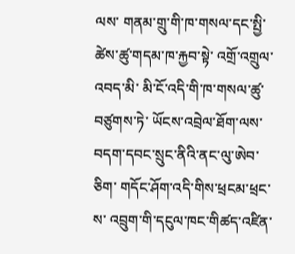ལས་ གནམ་གྲུ་གི་ཁ་གསལ་དང་སྤྱི་ཚེས་ཚུ་གདམ་ཁ་རྐྱབ་སྟེ་ འགྲོ་འགྲུལ་འབད་མི་ མི་ངོ་འདི་གི་ཁ་གསལ་ཚུ་བཙུགས་ཏེ་ ཡོངས་འབྲེལ་ཐོག་ལས་ བདག་དབང་སྲུང་ནིའི་ནང་ལུ་ཨེབ་ཅིག་ གདོང་ཤོག་འདི་གིས་ཕྲངམ་ཕྲང་ས་ འབྲུག་གི་དངུལ་ཁང་གིཚད་འཛིན་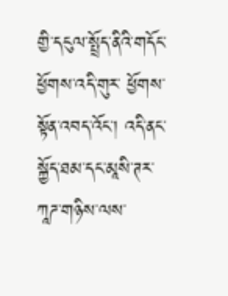གྱི་དངུལ་སྤྲོད་ནིའི་གདོང་ཕྱོགས་འདི་གུར་ ཕྱོགས་སྟོན་འབད་འོང་། འདི་ནང་ སྐྱོད་ཐམ་དང་མཱསི་ཊར་ཀཱཌ་གཉིས་ལས་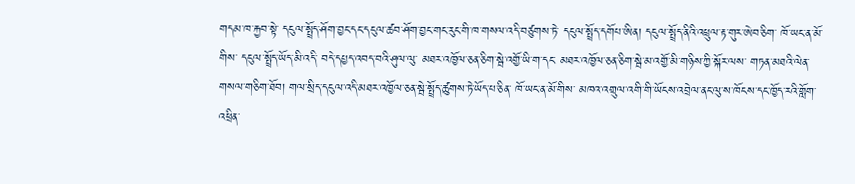གདམ་ཁ་རྐྱབ་སྟེ་ དངུལ་སྤྲོད་ཤོག་བྱང་དང་དངུལ་ཚབ་ཤོག་བྱང་གང་རུང་གི་ཁ་གསལ་འདི་བཙུགས་ཏེ་ དངུལ་སྤྲོད་དགོཔ་ཨིན། དངུལ་སྤྲོད་ནིའི་འཕྲུལ་རྟ་གུར་ཨེབ་ཅིག་ ཁོ་ཡང་ན་མོ་གིས་ དངུལ་སྤྲོད་ཡོད་མི་འདི་ བདེ་དཔྱད་འབད་བའི་ཤུལ་ལུ་ མཐར་འཁྱོལ་ཅན་ཅིག་སྦེ་འགྱོ་ཡི་ག་དང་ མཐར་འཁྱོལ་ཅན་ཅིག་སྦེ་མ་འགྱོ་མི་གཉིས་ཀྱི་སྐོར་ལས་ གཏན་མཐའི་ལེན་གསལ་གཅིག་ཐོབ། གལ་སྲིད་དངུལ་འདི་མཐར་འཁྱོལ་ཅན་སྦེ་སྤྲོད་ཚུགས་ཏེ་ཡོད་པ་ཅིན་ ཁོ་ཡང་ན་མོ་གིས་ མཁའ་འགྲུལ་འགི་གི་ཡོངས་འབྲེལ་ནང་ལུ་ས་ཁོངས་དང་ཁྱོད་རའི་གློག་འཕྲིན་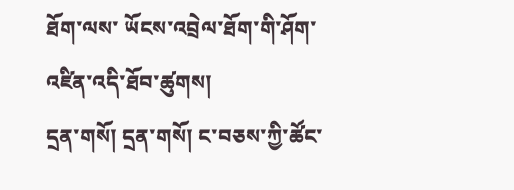ཐོག་ལས་ ཡོངས་འབྲེལ་ཐོག་གི་ཤོག་འཛིན་འདི་ཐོབ་ཚུགས།
དྲན་གསོ། དྲན་གསོ། ང་བཅས་ཀྱི་ཚོང་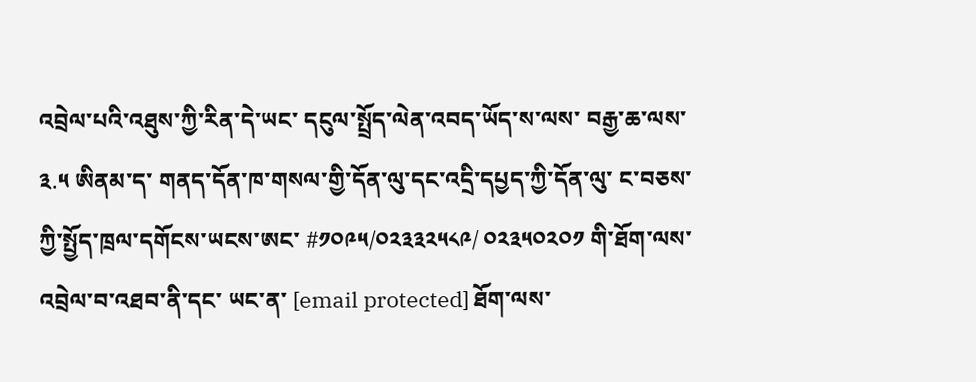འབྲེལ་པའི་འཐུས་ཀྱི་རིན་དེ་ཡང་ དངུལ་སྤྲོད་ལེན་འབད་ཡོད་ས་ལས་ བརྒྱ་ཆ་ལས་ ༣.༥ ཨིནམ་ད་ གནད་དོན་ཁ་གསལ་གྱི་དོན་ལུ་དང་འདྲི་དཔྱད་ཀྱི་དོན་ལུ་ ང་བཅས་ཀྱི་སྤྱོད་ཁྲལ་དགོངས་ཡངས་ཨང་ #༡༠༩༥/༠༢༣༣༢༥༨༩/ ༠༢༣༥༠༢༠༡ གི་ཐོག་ལས་འབྲེལ་བ་འཐབ་ནི་དང་ ཡང་ན་ [email protected] ཐོག་ལས་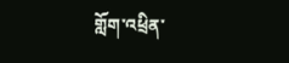གློག་འཕྲིན་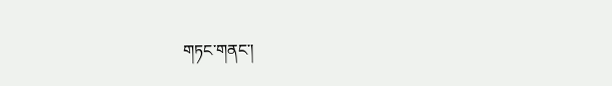གཏང་གནང་།